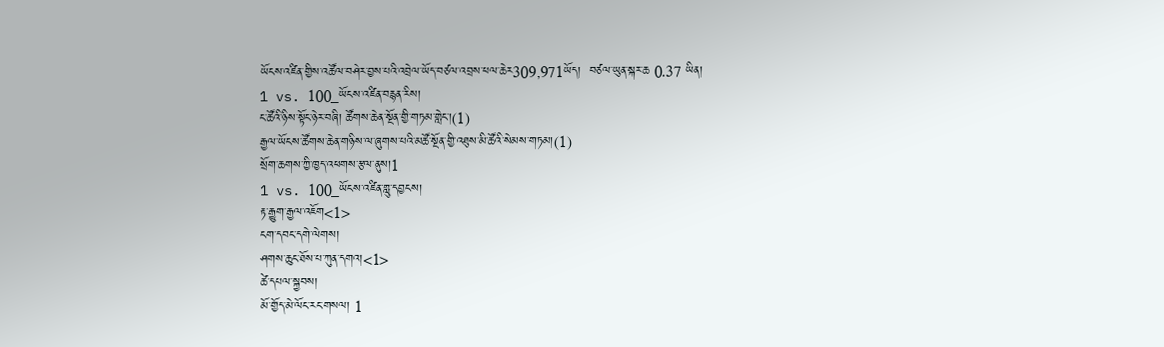ཡོངས་འཛིན་གྱིས་འཚོལ་བཤེར་བྱས་པའི་འབྲེལ་ཡོད་བཙལ་འབྲས་ཕལ་ཆེར309,971ཡོད།  བཙལ་ཡུན་སྐར་ཆ 0.37 ཡིན།
1 vs. 100_ཡོངས་འཛིན་བརྙན་རིས།
ང་ཚོའི་ཉིས་སྟོང་ཉེར་བཞི། ཚོགས་ཆེན་སྔོན་གྱི་གཏམ་གླེང་།(1)
རྒྱལ་ཡོངས་ཚོགས་ཆེན་གཉིས་ལ་ཞུགས་པའི་མཚོ་སྔོན་གྱི་འཐུས་མི་ཚོའི་སེམས་གཏམ།(1)
སྲོག་ཆགས་ཀྱི་ཁྱད་འཕགས་རྩལ་ནུས།1
1 vs. 100_ཡོངས་འཛིན་གླུ་དབྱངས།
རྟ་རྒྱུག་རྒྱལ་འཇོག<1>
ངག་དབང་དགེ་ལེགས།
ཤགས་ཆུང་ཐོས་པ་ཀུན་དགའ།<1>
ཚེ་དཔལ་སྐྱབས།
མོ་གྱོད་མེ་ལོང་རང་གསལ། 1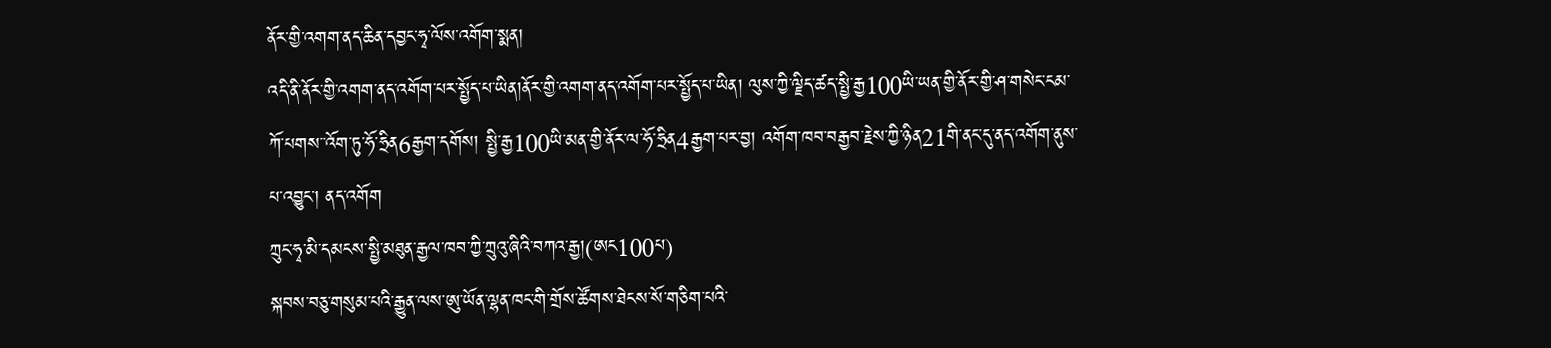ནོར་གྱི་འགག་ནད་ཆིན་དབྱང་ཧྭ་ལོས་འགོག་སྨན།
འདི་ནི་ནོར་གྱི་འགག་ནད་འགོག་པར་སྤྱོད་པ་ཡིན།ནོར་གྱི་འགག་ནད་འགོག་པར་སྤྱོད་པ་ཡིན། ལུས་ཀྱི་ལྗིད་ཚད་སྤྱི་རྒྱ100ཡི་ཡན་གྱི་ནོར་གྱི་ཤ་གསེང་ངམ་ཀོ་པགས་་འོག་ཏུ་ཧོ་ཧྲིན6རྒྱག་དགོས། སྤྱི་རྒྱ100ཡི་མན་གྱི་ནོར་ལ་ཧོ་ཧྲིན4རྒྱག་པར་བྱ། འགོག་ཁབ་བརྒྱབ་རྗེས་ཀྱི་ཉིན21གི་ནང་དུ་ནད་འགོག་ནུས་པ་འབྱུང་། ནད་འགོག
ཀྲུང་ཧྭ་མི་དམངས་སྤྱི་མཐུན་རྒྱལ་ཁབ་ཀྱི་ཀྲུའུ་ཞིའི་བཀའ་རྒྱ།(ཨང100པ)
སྐབས་བཅུ་གསུམ་པའི་རྒྱུན་ལས་ཨུ་ཡོན་ལྷན་ཁང་གི་གྲོས་ཚོགས་ཐེངས་སོ་གཅིག་པའི་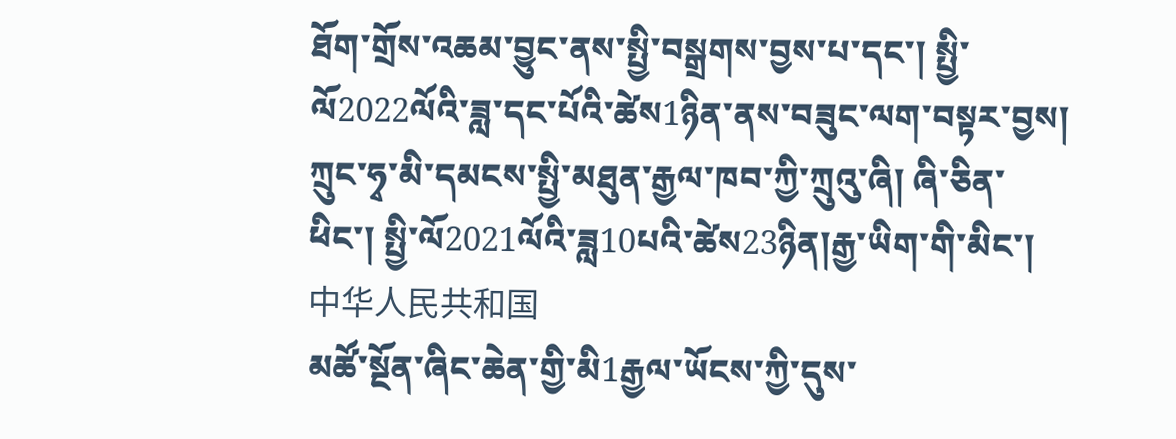ཐོག་གྲོས་འཆམ་བྱུང་ནས་སྤྱི་བསྒྲགས་བྱས་པ་དང་། སྤྱི་ལོ2022ལོའི་ཟླ་དང་པོའི་ཚེས1ཉིན་ནས་བཟུང་ལག་བསྟར་བྱས། ཀྲུང་ཧྭ་མི་དམངས་སྤྱི་མཐུན་རྒྱལ་ཁབ་ཀྱི་ཀྲུའུ་ཞི། ཞི་ཅིན་ཕིང་། སྤྱི་ལོ2021ལོའི་ཟླ10པའི་ཚེས23ཉིན།རྒྱ་ཡིག་གི་མིང་། 中华人民共和国
མཚོ་སྔོན་ཞིང་ཆེན་གྱི་མི1རྒྱལ་ཡོངས་ཀྱི་དུས་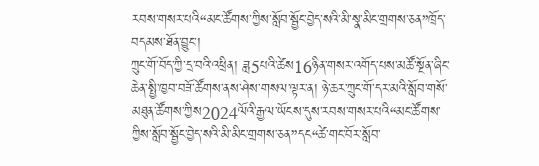རབས་གསར་པའི“མང་ཚོགས་ཀྱིས་སློབ་སྦྱོང་བྱེད་སའི་མི་སྣ་མིང་གྲགས་ཅན”ཁྲོད་བདམས་ཐོན་བྱུང་།
ཀྲུང་གོ་བོད་ཀྱི་དྲ་བའི་འཕྲིན། ཟླ5པའི་ཚེས16ཉིན་གསར་འགོད་པས་མཚོ་སྔོན་ཞིང་ཆེན་སྤྱི་ཁྱབ་བཟོ་ཚོགས་ནས་ཤེས་གསལ་ལྟར་ན། ཉེ་ཆར་ཀྲུང་གོ་དར་མའི་སློབ་གསོ་མཐུན་ཚོགས་ཀྱིས2024ལོའི་རྒྱལ་ཡོངས་དུས་རབས་གསར་པའི“མང་ཚོགས་ཀྱིས་སློབ་སྦྱོང་བྱེད་སའི་མི་མིང་གྲགས་ཅན”དང“ཚེ་གང་བོར་སློབ་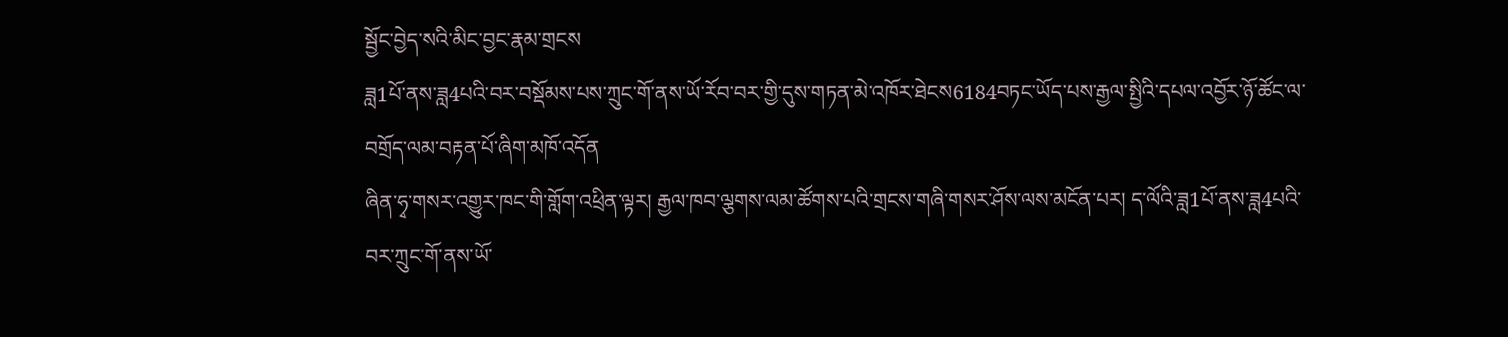སྦྱོང་བྱེད་སའི་མིང་བྱང་རྣམ་གྲངས
ཟླ1པོ་ནས་ཟླ4པའི་བར་བསྡོམས་པས་ཀྲུང་གོ་ནས་ཡོ་རོབ་བར་གྱི་དུས་གཏན་མེ་འཁོར་ཐེངས6184བཏང་ཡོད་པས་རྒྱལ་སྤྱིའི་དཔལ་འབྱོར་ཉོ་ཚོང་ལ་བགྲོད་ལམ་བརྟན་པོ་ཞིག་མཁོ་འདོན
ཞིན་ཧྭ་གསར་འགྱུར་ཁང་གི་གློག་འཕྲིན་ལྟར། རྒྱལ་ཁབ་ལྕགས་ལམ་ཚོགས་པའི་གྲངས་གཞི་གསར་ཤོས་ལས་མངོན་པར། ད་ལོའི་ཟླ1པོ་ནས་ཟླ4པའི་བར་ཀྲུང་གོ་ནས་ཡོ་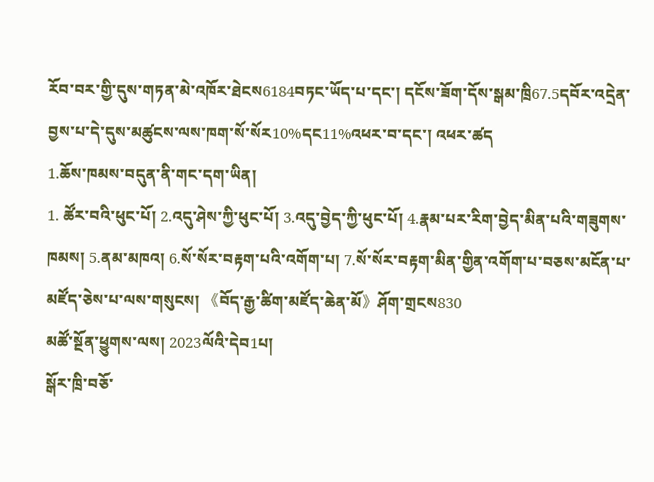རོབ་བར་གྱི་དུས་གཏན་མེ་འཁོར་ཐེངས6184བཏང་ཡོད་པ་དང་། དངོས་ཟོག་དོས་སྒམ་ཁྲི67.5དབོར་འདྲེན་བྱས་པ་དེ་དུས་མཚུངས་ལས་ཁག་སོ་སོར10%དང11%འཕར་བ་དང་། འཕར་ཚད
1.ཆོས་ཁམས་བདུན་ནི་གང་དག་ཡིན།
1. ཚོར་བའི་ཕུང་པོ། 2.འདུ་ཤེས་ཀྱི་ཕུང་པོ། 3.འདུ་བྱེད་ཀྱི་ཕུང་པོ། 4.རྣམ་པར་རིག་བྱེད་མིན་པའི་གཟུགས་ཁམས། 5.ནམ་མཁའ། 6.སོ་སོར་བརྟག་པའི་འགོག་པ། 7.སོ་སོར་བརྟག་མིན་གྱིན་འགོག་པ་བཅས་མངོན་པ་མཛོད་ཅེས་པ་ལས་གསུངས། 《བོད་རྒྱ་ཚིག་མཛོད་ཆེན་མོ》ཤོག་གྲངས830
མཚོ་སྔོན་ཕྱུགས་ལས། 2023ལོའི་དེབ1པ།
སྒོར་ཁྲི་བཅོ་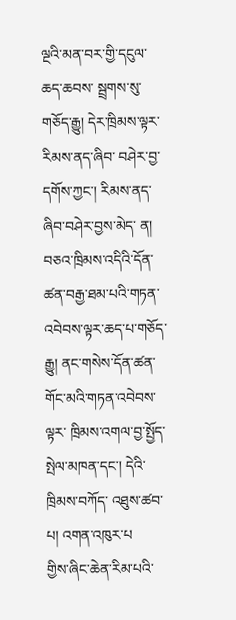ལྔའི་མན་བར་གྱི་དངུལ་ཆད་ཆབས་ སྦྲགས་སུ་གཅོད་རྒྱུ། དེར་ཁྲིམས་ལྟར་རིམས་ནད་ཞིབ་ བཤེར་བྱ་དགོས་ཀྱང་། རིམས་ནད་ཞིབ་བཤེར་བྱས་མེད་ ན། བཅའ་ཁྲིམས་འདིའི་དོན་ཚན་བརྒྱ་ཐམ་པའི་གཏན་ འབེབས་ལྟར་ཆད་པ་གཅོད་རྒྱུ། ནང་གསེས་དོན་ཚན་གོང་མའི་གཏན་འབེབས་ལྟར་ ཁྲིམས་འགལ་བྱ་སྤྱོད་སྤེལ་མཁན་དང་། དེའི་ཁྲིམས་བཀོད་ འཐུས་ཚབ་པ། འགན་འཁུར་པ
གྱིས་ཞིང་ཆེན་རིམ་པའི་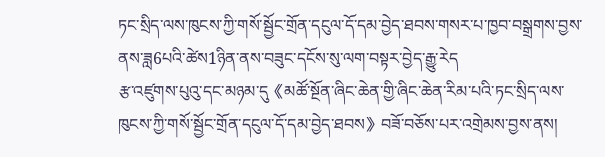ཏང་སྲིད་ལས་ཁུངས་ཀྱི་གསོ་སྦྱོང་གྲོན་དངུལ་དོ་དམ་བྱེད་ཐབས་གསར་པ་ཁྱབ་བསྒྲགས་བྱས་ནས་ཟླ6པའི་ཚེས1ཉིན་ནས་བཟུང་དངོས་སུ་ལག་བསྟར་བྱེད་རྒྱུ་རེད
རྩ་འཛུགས་པུའུ་དང་མཉམ་དུ《མཚོ་སྔོན་ཞིང་ཆེན་གྱི་ཞིང་ཆེན་རིམ་པའི་ཏང་སྲིད་ལས་ཁུངས་ཀྱི་གསོ་སྦྱོང་གྲོན་དངུལ་དོ་དམ་བྱེད་ཐབས》བཟོ་བཅོས་པར་འགྲེམས་བྱས་ནས།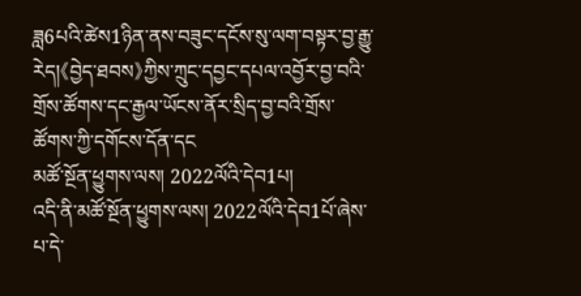ཟླ6པའི་ཚེས1ཉིན་ནས་བཟུང་དངོས་སུ་ལག་བསྟར་བྱ་རྒྱུ་རེད།《བྱེད་ཐབས》ཀྱིས་ཀྲུང་དབྱང་དཔལ་འབྱོར་བྱ་བའི་གྲོས་ཚོགས་དང་རྒྱལ་ཡོངས་ནོར་སྲིད་བྱ་བའི་གྲོས་ཚོགས་ཀྱི་དགོངས་དོན་དང
མཚོ་སྔོན་ཕྱུགས་ལས། 2022ལོའི་དེབ1པ།
འདི་ནི་མཚོ་སྔོན་ཕྱུགས་ལས། 2022ལོའི་དེབ1པོ་ཞེས་པ་དེ་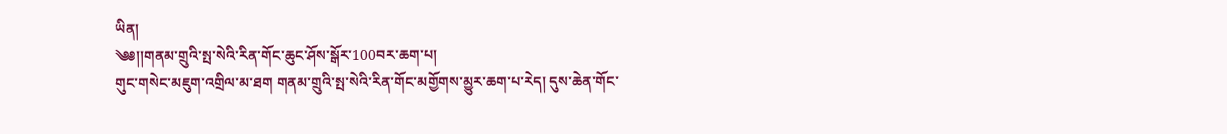ཡིན།
༄༅།།གནམ་གྲུའི་སྤ་སེའི་རིན་གོང་ཆུང་ཤོས་སྒོར་100བར་ཆག་པ།
གུང་གསེང་མཇུག་འགྲིལ་མ་ཐག གནམ་གྲུའི་སྤ་སེའི་རིན་གོང་མགྱོགས་མྱུར་ཆག་པ་རེད། དུས་ཆེན་གོང་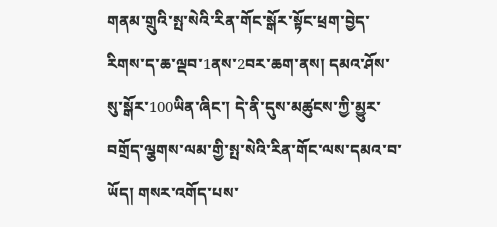གནམ་གྲུའི་སྤ་སེའི་རིན་གོང་སྒོར་སྟོང་ཕྲག་བྱེད་རིགས་ད་ཆ་ལྡབ་1ནས་2བར་ཆག་ནས། དམའ་ཤོས་སུ་སྒོར་100ཡིན་ཞིང་། དེ་ནི་དུས་མཚུངས་ཀྱི་མྱུར་བགྲོད་ལྕགས་ལམ་གྱི་སྤ་སེའི་རིན་གོང་ལས་དམའ་བ་ཡོད། གསར་འགོད་པས་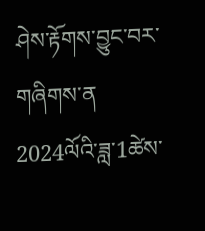ཤེས་རྟོགས་བྱུང་བར་གཞིགས་ན
2024ལོའི་ཟླ་1ཚེས་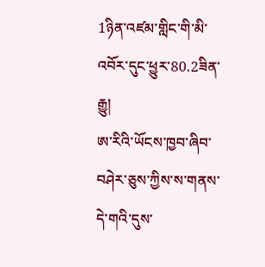1ཉིན་འཛམ་གླིང་གི་མི་འབོར་དུང་ཕྱུར་80.2ཟིན་རྒྱུ།
ཨ་རིའི་ཡོངས་ཁྱབ་ཞིབ་བཤེར་ཅུས་ཀྱིས་ས་གནས་དེ་གའི་དུས་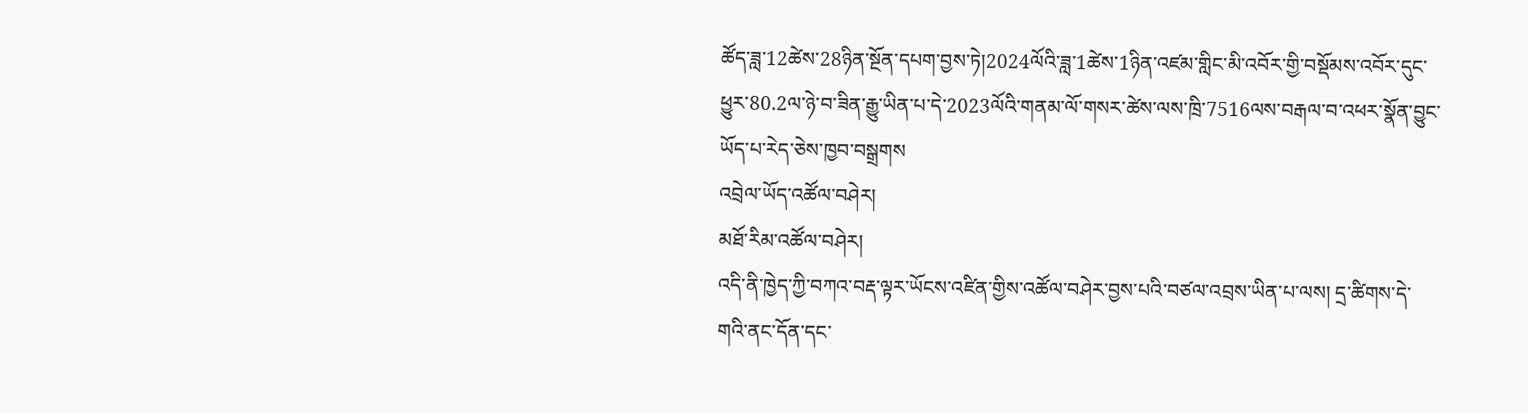ཚོད་ཟླ་12ཚེས་28ཉིན་སྔོན་དཔག་བྱས་ཏེ།2024ལོའི་ཟླ་1ཚེས་1ཉིན་འཛམ་གླིང་མི་འབོར་གྱི་བསྡོམས་འབོར་དུང་ཕྱུར་80.2ལ་ཉེ་བ་ཟིན་རྒྱུ་ཡིན་པ་དེ་2023ལོའི་གནམ་ལོ་གསར་ཚེས་ལས་ཁྲི་7516ལས་བརྒལ་བ་འཕར་སྣོན་བྱུང་ཡོད་པ་རེད་ཅེས་ཁྱབ་བསྒྲགས
འབྲེལ་ཡོད་འཚོལ་བཤེར།
མཐོ་རིམ་འཚོལ་བཤེར།
འདི་ནི་ཁྱེད་ཀྱི་བཀའ་བརྡ་ལྟར་ཡོངས་འཛིན་གྱིས་འཚོལ་བཤེར་བྱས་པའི་བཙལ་འབྲས་ཡིན་པ་ལས། དྲ་ཚིགས་དེ་གའི་ནང་དོན་དང་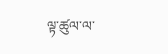ལྟ་ཚུལ་ལ་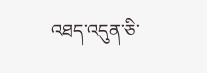འཐད་འདུན་ཅི་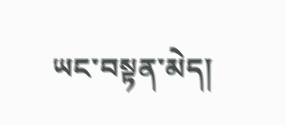ཡང་བསྟན་མེད།